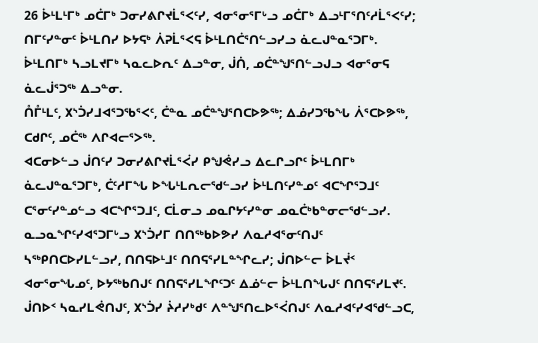26 ᐆᒻᒪᒻᒥᒃ ᓄᑖᒥᒃ ᑐᓂᓯᕕᒋᔪᒫᕐᐸᑦᓯ, ᐊᓂᕐᓂᕐᒥᒡᓗ ᓄᑖᒥᒃ ᐃᓗᒻᒥᕐᑎᑦᓱᒫᕐᐸᑦᓯ; ᑎᒥᑦᓯᓐᓂᑦ ᐆᒻᒪᑎᓯ ᐅᔭᕋᒃ ᐲᕈᒫᕐᐸᕋ ᐆᒻᒪᑎᑖᕐᑎᓪᓗᓯᓗ ᓈᓚᒍᓐᓇᕐᑐᒥᒃ.
ᐆᒻᒪᑎᒥᒃ ᓴᓗᒪᔪᒥᒃ ᓴᓇᓚᐅᕆᑦ ᐃᓗᓐᓂ, ᒎᑏ, ᓄᑖᓐᖑᕐᑎᓪᓗᒍᓗ ᐊᓂᕐᓂᕋ ᓈᓚᒎᕐᑐᖅ ᐃᓗᓐᓂ.
ᑍᒤᒻᒪᑦ, ᙭ᔅᑑᓯᒧᐊᕐᑐᖃᕐᐸᑦ, ᑖᓐᓇ ᓄᑖᓐᖑᕐᑎᑕᐅᕗᖅ; ᐃᓅᓯᑐᖃᖓ ᐲᕐᑕᐅᕗᖅ, ᑕᑯᒋᑦ, ᓄᑖᖅ ᐱᒋᐊᓕᕐᐳᖅ.
ᐊᑕᓂᐅᓪᓗ ᒎᑎᑦᓯ ᑐᓂᓯᕕᒋᔪᒫᕐᐹᓯ ᑭᖑᕚᓯᓗ ᐃᓚᒋᓗᒋᑦ ᐆᒻᒪᑎᒥᒃ ᓈᓚᒍᓐᓇᕐᑐᒥᒃ, ᑖᑦᓱᒥᖓ ᐅᖓᒻᒪᕆᓕᖁᓪᓗᓯ ᐆᒻᒪᑎᑦᓯᓐᓄᑦ ᐊᑕᖏᕐᑐᒧᑦ ᑕᕐᓂᑦᓯᓐᓄᓪᓗ ᐊᑕᖏᕐᑐᒧᑦ, ᑕᒫᓂᓗ ᓄᓇᒋᔭᑦᓯᓐᓂ ᓄᓇᑖᒃᑲᓐᓂᓕᖁᓪᓗᓯ.
ᓇᓗᓇᖏᑦᓯᐊᕐᑐᒥᒡᓗ ᙭ᔅᑑᓯᒥ ᑎᑎᖅᑲᐅᕗᓯ ᐱᓇᓱᐊᕐᓂᑦᑎᒍᑦ ᓴᖅᑭᑎᑕᐅᓯᒪᓪᓗᓯ, ᑎᑎᕋᐅᒻᒧᑦ ᑎᑎᕋᕐᓯᒪᓐᖏᓚᓯ; ᒎᑎᐅᓪᓕ ᐆᒪᔫᑉ ᐊᓂᕐᓂᖓᓄᑦ, ᐅᔭᖅᑲᑎᒍᑦ ᑎᑎᕋᕐᓯᒪᖏᑦᑐᑦ ᐃᓅᓪᓕ ᐆᒻᒪᑎᖓᒍᑦ ᑎᑎᕋᕐᓯᒪᔪᑦ.
ᒎᑎᐅᑉ ᓴᓇᓯᒪᕚᑎᒍᑦ, ᙭ᔅᑑᓯ ᔩᓱᓯᒃᑯᑦ ᐱᓐᖑᕐᑎᓚᐅᕐᐹᑎᒍᑦ ᐱᓇᓱᐊᑦᓯᐊᖁᓪᓗᑕ,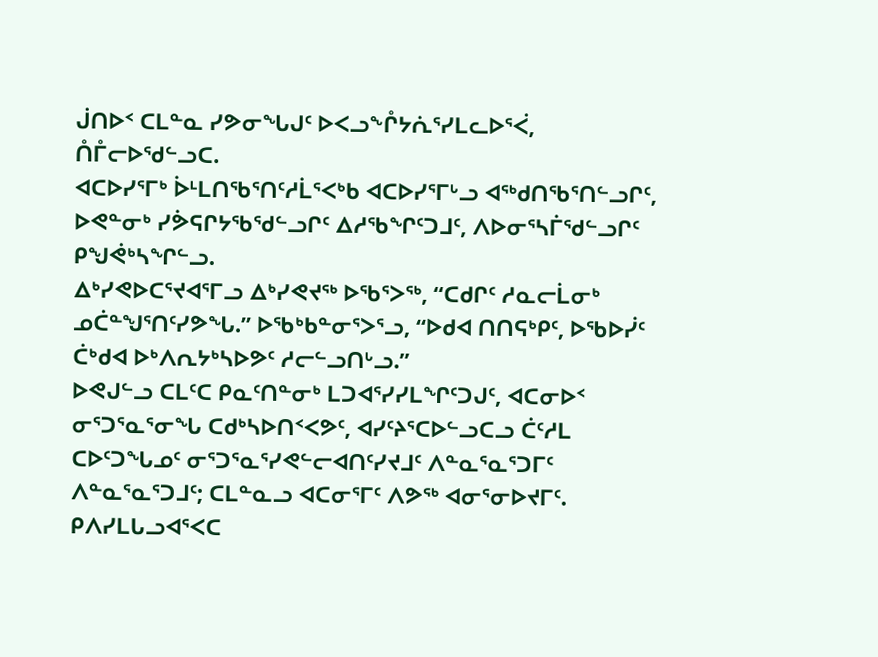ᒎᑎᐅᑉ ᑕᒪᓐᓇ ᓯᕗᓂᖓᒍᑦ ᐅᐸᓗᖕᒊᔭᕇᕐᓯᒪᓚᐅᕐᐹ, ᑍᒤᓕᐅᖁᓪᓗᑕ.
ᐊᑕᐅᓯᕐᒥᒃ ᐆᒻᒪᑎᖃᕐᑎᑦᓱᒫᕐᐸᒃᑲ ᐊᑕᐅᓯᕐᒥᒡᓗ ᐊᖅᑯᑎᖃᕐᑎᓪᓗᒋᑦ, ᐅᕙᓐᓂᒃ ᓯᕘᕋᒋᔭᖃᖁᓪᓗᒋᑦ ᐃᓱᖃᖏᑦᑐᒧᑦ, ᐱᐅᓂᕐᓴᒦᖁᓪᓗᒋᑦ ᑭᖑᕚᒃᓴᖏᓪᓗ.
ᐃᒃᓯᕙᐅᑕᕐᔪᐊᕐᒥᓗ ᐃᒃᓯᕙᔪᖅ ᐅᖃᕐᐳᖅ, “ᑕᑯᒋᑦ ᓱᓇᓕᒫᓂᒃ ᓄᑖᓐᖑᕐᑎᑦᓯᕗᖓ.” ᐅᖃᒃᑲᓐᓂᕐᐳᕐᓗ, “ᐅᑯᐊ ᑎᑎᕋᒃᑭᑦ, ᐅᖃᐅᓰᑦ ᑖᒃᑯᐊ ᐅᒃᐱᕆᔭᒃᓴᐅᕗᑦ ᓱᓕᓪᓗᑎᒡᓗ.”
ᐅᕙᒍᓪᓗ ᑕᒪᑦᑕ ᑭᓇᑦᑎᓐᓂᒃ ᒪᑐᐊᕐᓯᓯᒪᖏᑦᑐᒍᑦ, ᐊᑕᓂᐅᑉ ᓂᕐᑐᕐᓇᕐᓂᖓ ᑕᑯᒃᓴᐅᑎᑉᐸᕗᑦ, ᐊᓯᑦᔨᕐᑕᐅᓪᓗᑕᓗ ᑖᑦᓱᒪ ᑕᐅᑦᑐᖓᓄᑦ ᓂᕐᑐᕐᓇᕐᓯᕙᓪᓕᐊᑎᑦᓯᔪᒧᑦ ᐱᓐᓇᕐᓇᕐᑐᒥᑦ ᐱᓐᓇᕐᓇᕐᑐᒧᑦ; ᑕᒪᓐᓇᓗ ᐊᑕᓂᕐᒥᑦ ᐱᕗᖅ ᐊᓂᕐᓂᐅᔪᒥᑦ.
ᑭᐱᓯᒪᒐᓗᐊᕐᐸᑕ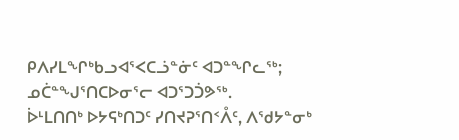ᑭᐱᓯᒪᖏᒃᑲᓗᐊᕐᐸᑕᓘᓐᓃᑦ ᐊᑐᓐᖏᓚᖅ; ᓄᑖᓐᖑᕐᑎᑕᐅᓂᕐᓕ ᐊᑐᕐᑐᑑᕗᖅ.
ᐆᒻᒪᑎᑎᒃ ᐅᔭᕋᒃᑎᑐᑦ ᓯᑎᔪᕈᕐᑎᑉᐰᑦ, ᐱᖁᔭᓐᓂᒃ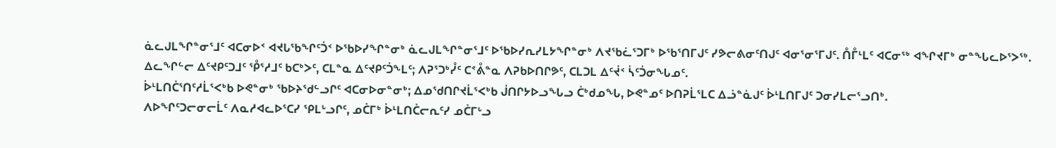ᓈᓚᒍᒪᖏᓐᓂᕐᒧᑦ ᐊᑕᓂᐅᑉ ᐊᔪᒐᖃᖏᑦᑑᑉ ᐅᖃᐅᓯᖏᓐᓂᒃ ᓈᓚᒍᒪᖏᓐᓂᕐᒧᑦ ᐅᖃᐅᓯᕆᓯᒪᔭᖏᓐᓂᒃ ᐱᔪᖃᓛᕐᑐᒥᒃ ᐅᖃᕐᑎᒥᒍᑦ ᓯᕗᓕᕕᓂᑦᑎᒍᑦ ᐊᓂᕐᓂᕐᒥᒍᑦ. ᑍᒤᒻᒪᑦ ᐊᑕᓂᖅ ᐊᖏᔪᒥᒃ ᓂᓐᖓᓚᐅᕐᐳᖅ.
ᐃᓚᖏᓪᓕ ᐃᑦᔪᑭᑦᑐᒧᑦ ᕾᕐᓱᒧᑦ ᑲᑕᒃᐳᑦ, ᑕᒪᓐᓇ ᐃᑦᔪᑭᑦᑑᖕᒪᑦ; ᐱᕈᕐᑐᒃᓮᑦ ᑕᕝᕔᓐᓇ ᐱᕈᑲᐅᑎᒋᕗᑦ, ᑕᒪᑐᒪ ᐃᑦᔫᑉ ᓵᑦᑑᓂᖓᓄᑦ.
ᐆᒻᒪᑎᑖᕐᑎᑦᓱᒫᕐᐸᒃᑲ ᐅᕙᓐᓂᒃ ᖃᐅᔨᖁᓪᓗᒋᑦ ᐊᑕᓂᐅᓂᓐᓂᒃ; ᐃᓄᖁᑎᒋᔪᒫᕐᐸᒃᑲ ᒎᑎᒋᔭᐅᓗᖓᓗ ᑖᒃᑯᓄᖓ, ᐅᕙᓐᓄᑦ ᐅᑎᕈᒫᕐᒪᑕ ᐃᓘᓐᓈᒍᑦ ᐆᒻᒪᑎᒥᒍᑦ ᑐᓂᓯᒪᓕᕐᓗᑎᒃ.
ᐱᐅᖏᑦᑐᓕᓂᓕᒫᑦ ᐱᓇᓱᐊᓚᐅᕐᑕᓯ ᕿᒪᒡᓗᒋᑦ, ᓄᑖᒥᒃ ᐆᒻᒪᑎᑖᓕᕆᑦᓯ ᓄᑖᒥᒡᓗ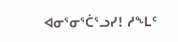ᐊᓂᕐᓂᕐᑖᕐᓗᓯ! ᓱᖕᒪᑦ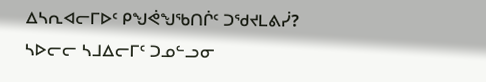ᐃᓴᕆᐊᓕᒥᐅᑦ ᑭᖑᕚᖑᖃᑎᒌᑦ ᑐᖁᔪᒪᕕᓰ?
ᓴᐅᓕᓕ ᓴᒧᐃᓕᒥᑦ ᑐᓄᓪᓗᓂ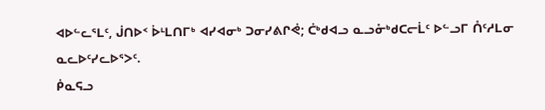ᐊᐅᓪᓚᕐᒪᑦ, ᒎᑎᐅᑉ ᐆᒻᒪᑎᒥᒃ ᐊᓯᐊᓂᒃ ᑐᓂᓯᕕᒋᕚ; ᑖᒃᑯᐊᓗ ᓇᓗᓁᒃᑯᑕᓕᒫᑦ ᐅᓪᓗᒥ ᑍᑦᓱᒪᓂ ᓇᓚᐅᑦᓯᓚᐅᕐᐳᑦ.
ᑮᓇᕋᓗ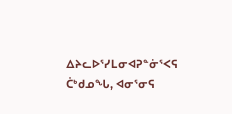ᐃᔨᓚᐅᕐᓯᒪᓂᐊᕈᓐᓃᕐᐸᕋ ᑖᒃᑯᓄᖓ, ᐊᓂᕐᓂᕋ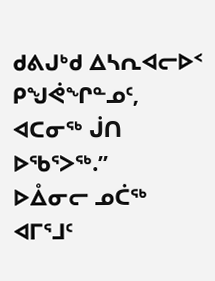ᑯᕕᒍᒃᑯ ᐃᓴᕆᐊᓕᐅᑉ ᑭᖑᕚᖏᓐᓄᑦ, ᐊᑕᓂᖅ ᒎᑎ ᐅᖃᕐᐳᖅ.”
ᐅᐂᓂᓕ ᓄᑖᖅ ᐊᒥᕐᒧᑦ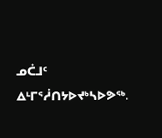ᓄᑖᒧᑦ ᐃᒻᒥᕐᓲᑎᔭᐅᔪᒃᓴᐅᕗᖅ.